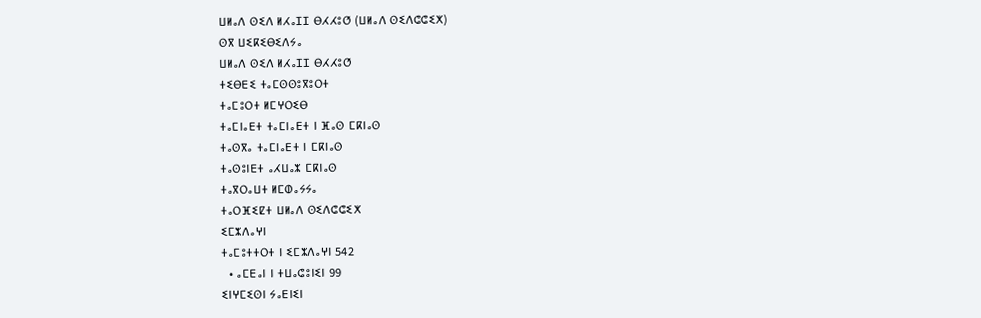ⵡⵍⴰⴷ ⵙⵉⴷ ⵍⵃⴰⵊⵊ ⴱⵃⵃⵓⵚ (ⵡⵍⴰⴷ ⵙⵉⴷⵛⵛⵉⵅ)
ⵙⴳ ⵡⵉⴽⵉⴱⵉⴷⵢⴰ
ⵡⵍⴰⴷ ⵙⵉⴷ ⵍⵃⴰⵊⵊ ⴱⵃⵃⵓⵚ
ⵜⵉⴱⴹⵉ ⵜⴰⵎⵙⵙⵓⴳⵓⵔⵜ
ⵜⴰⵎⵓⵔⵜ ⵍⵎⵖⵔⵉⴱ
ⵜⴰⵎⵏⴰⴹⵜ ⵜⴰⵎⵏⴰⴹⵜ ⵏ ⴼⴰⵙ ⵎⴽⵏⴰⵙ
ⵜⴰⵙⴳⴰ ⵜⴰⵎⵏⴰⴹⵜ ⵏ ⵎⴽⵏⴰⵙ
ⵜⴰⵙⵓⵏⴹⵜ ⴰⵃⵡⴰⵣ ⵎⴽⵏⴰⵙ
ⵜⴰⴳⵔⴰⵡⵜ ⵍⵎⵀⴰⵢⵢⴰ
ⵜⴰⵔⴼⵉⵇⵜ ⵡⵍⴰⴷ ⵙⵉⴷⵛⵛⵉⵅ
ⵉⵎⵣⴷⴰⵖⵏ
ⵜⴰⵎⵓⵜⵜⵔⵜ ⵏ ⵉⵎⵣⴷⴰⵖⵏ 542
  • ⴰⵎⴹⴰⵏ ⵏ ⵜⵡⴰⵛⵓⵏⵉⵏ 99
ⵉⵏⵖⵎⵉⵙⵏ ⵢⴰⴹⵏⵉⵏ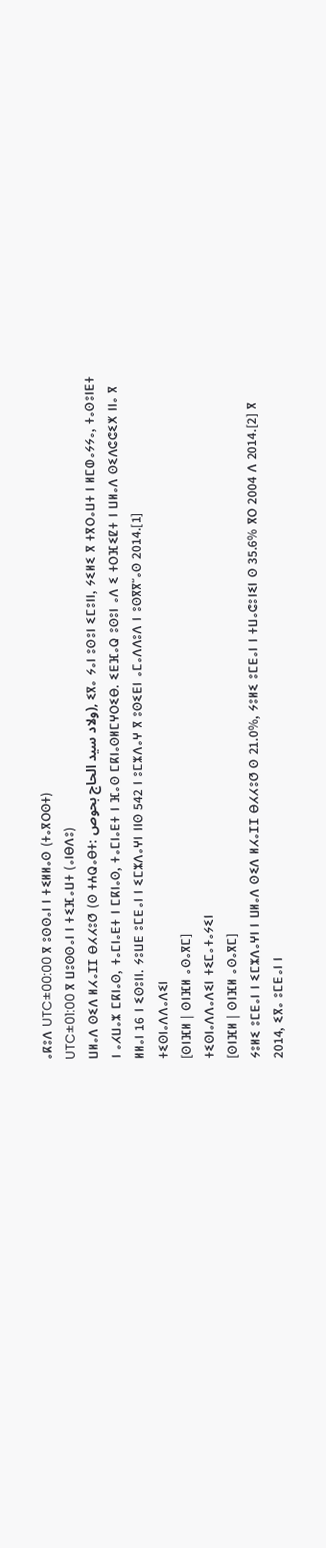ⴰⴽⵓⴷ UTC±00:00 ⴳ ⵓⵙⵙⴰⵏ ⵏ ⵜⵉⵍⵍⴰⵙ (ⵜⴰⴳⵔⵙⵜ)
UTC±01:00 ⴳ ⵡⵓⵙⵙⴰⵏ ⵏ ⵜⵉⴼⴰⵡⵜ (ⴰⵏⴱⴷⵓ)
ⵡⵍⴰⴷ ⵙⵉⴷ ⵍⵃⴰⵊⵊ ⴱⵃⵃⵓⵚ (ⵙ ⵜⵄⵕⴰⴱⵜ: ولاد سيد الحاج بحوص), ⵉⴳⴰ ⵢⴰⵏ ⵓⵙⵓⵏ ⵉⵎⵓⵏⵏ, ⵢⵉⵍⵉ ⴳ ⵜⴳⵔⴰⵡⵜ ⵏ ⵍⵎⵀⴰⵢⵢⴰ, ⵜⴰⵙⵓⵏⴹⵜ ⵏ ⴰⵃⵡⴰⵣ ⵎⴽⵏⴰⵙ, ⵜⴰⵎⵏⴰⴹⵜ ⵏ ⵎⴽⵏⴰⵙ, ⵜⴰⵎⵏⴰⴹⵜ ⵏ ⴼⴰⵙ ⵎⴽⵏⴰⵙⵍⵎⵖⵔⵉⴱ. ⵉⴹⴼⴰⵕ ⵓⵙⵓⵏ ⴰⴷ ⵉ ⵜⵔⴼⵉⵇⵜ ⵏ ⵡⵍⴰⴷ ⵙⵉⴷⵛⵛⵉⵅ ⵏⵏⴰ ⴳ ⵍⵍⴰⵏ 16 ⵏ ⵉⵙⵓⵏⵏ. ⵢⵓⵡⴹ ⵓⵎⴹⴰⵏ ⵏ ⵉⵎⵣⴷⴰⵖⵏ ⵏⵏⵙ 542 ⵏ ⵓⵎⵣⴷⴰⵖ ⴳ ⵓⵙⵉⴹⵏ ⴰⵎⴰⴷⴷⵓⴷ ⵏ ⵓⵙⴳⴳⵯⴰⵙ 2014.[1]
ⵜⵉⵙⵏⴰⴷⴷⴰⴷⵉⵏ
[ⵙⵏⴼⵍ | ⵙⵏⴼⵍ ⴰⵙⴰⴳⵎ]
ⵜⵉⵙⵏⴰⴷⴷⴰⴷⵉⵏ ⵜⵉⵎⴰⵜⴰⵢⵉⵏ
[ⵙⵏⴼⵍ | ⵙⵏⴼⵍ ⴰⵙⴰⴳⵎ]
ⵢⵓⵍⵉ ⵓⵎⴹⴰⵏ ⵏ ⵉⵎⵣⴷⴰⵖⵏ ⵏ ⵡⵍⴰⴷ ⵙⵉⴷ ⵍⵃⴰⵊⵊ ⴱⵃⵃⵓⵚ ⵙ 21.0%, ⵢⵓⵍⵉ ⵓⵎⴹⴰⵏ ⵏ ⵜⵡⴰⵛⵓⵏⵉⵏ ⵙ 35.6% ⴳⵔ 2004 ⴷ 2014.[2] ⴳ 2014, ⵉⴳⴰ ⵓⵎⴹⴰⵏ ⵏ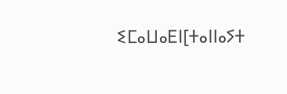ⵉⵎⴰⵡⴰⴹⵏ[ⵜⴰⵏⵏⴰⵢⵜ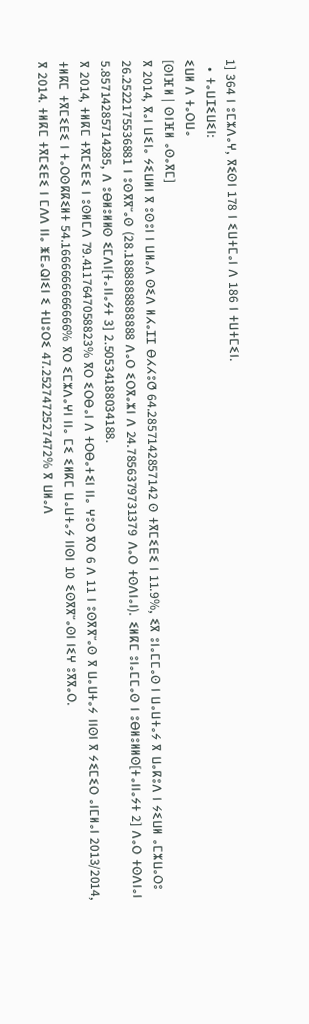1] 364 ⵏ ⵓⵎⵣⴷⴰⵖ, ⴳⵉⵙⵏ 178 ⵏ ⵉⵡⵜⵎⴰⵏ ⴷ 186 ⵏ ⵜⵡⵜⵎⵉⵏ.
  • ⵜⴰⵡⵊⵉⵡⵉⵏ:
ⵉⵡⵍ ⴷ ⵜⴰⵔⵡⴰ
[ⵙⵏⴼⵍ | ⵙⵏⴼⵍ ⴰⵙⴰⴳⵎ]
ⴳ 2014, ⴳⴰⵏ ⵡⵉⵏⴰ ⵢⵉⵡⵍⵏ ⴳ ⵓⵙⵓⵏ ⵏ ⵡⵍⴰⴷ ⵙⵉⴷ ⵍⵃⴰⵊⵊ ⴱⵃⵃⵓⵚ 64.2857142857142 ⵙ ⵜⴳⵎⵉⴹⵉ ⵏ 11.9%, ⵉⴳ ⵓⵏⴰⵎⵎⴰⵙ ⵏ ⵡⴰⵡⵜⴰⵢ ⴳ ⵡⴰⴽⵓⴷ ⵏ ⵢⵉⵡⵍ ⴰⵎⵣⵡⴰⵔⵓ 26.2522175536881 ⵏ ⵓⵙⴳⴳⵯⴰⵙ (28.1888888888888 ⴷⴰⵔ ⵉⵔⴳⴰⵣⵏ ⴷ 24.7856379731379 ⴷⴰⵔ ⵜⵙⴷⵏⴰⵏ). ⵉⵍⴽⵎ ⵓⵏⴰⵎⵎⴰⵙ ⵏ ⵓⴱⵍⵓⵍⵍⵙ[ⵜⴰⵏⵏⴰⵢⵜ 2] ⴷⴰⵔ ⵜⵙⴷⵏⴰⵏ 5.85714285714285, ⴷ ⵓⴱⵍⵓⵍⵍⵙ ⵉⵎⴷⵏ[ⵜⴰⵏⵏⴰⵢⵜ 3] 2.50534188034188.
ⴳ 2014, ⵜⵍⴽⵎ ⵜⴳⵎⵉⴹⵉ ⵏ ⵓⵙⵍⵎⴷ 79.4117647058823% ⴳⵔ ⵉⵔⴱⴰⵏ ⴷ ⵜⵔⴱⴰⵜⵉⵏ ⵏⵏⴰ ⵖⵓⵔ ⴳⵔ 6 ⴷ 11 ⵏ ⵓⵙⴳⴳⵯⴰⵙ ⴳ ⵡⴰⵡⵜⴰⵢ ⵏⵏⵙⵏ ⴳ ⵢⵉⵎⵉⵔ ⴰⵏⵎⵍⴰⵏ 2013/2014, ⵜⵍⴽⵎ ⵜⴳⵎⵉⴹⵉ ⵏ ⵜⴰⵔⵙⴽⴽⵉⵍⵜ 54.1666666666666% ⴳⵔ ⵉⵎⵣⴷⴰⵖⵏ ⵏⵏⴰ ⵎⵉ ⵉⵍⴽⵎ ⵡⴰⵡⵜⴰⵢ ⵏⵏⵙⵏ 10 ⵉⵙⴳⴳⵯⴰⵙⵏ ⵏⵉⵖ ⵓⴳⴳⴰⵔ.
ⴳ 2014. ⵜⵍⴽⵎ ⵜⴳⵎⵉⴹⵉ ⵏ ⵎⴷⴷ ⵏⵏⴰ ⵥⴹⴰⵕⵏⵉⵏ ⵉ ⵜⵡⵓⵔⵉ 47.2527472527472% ⴳ ⵡⵍⴰⴷ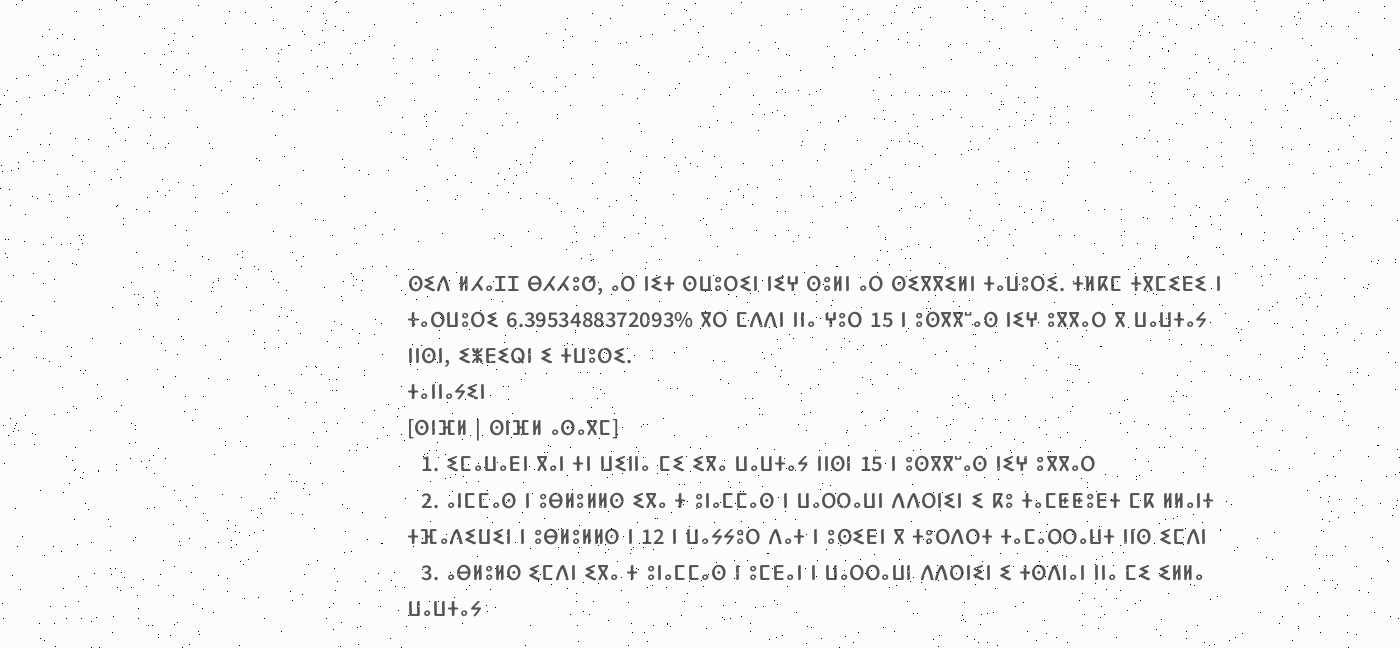ⵙⵉⴷ ⵍⵃⴰⵊⵊ ⴱⵃⵃⵓⵚ, ⴰⵔ ⵏⵉⵜ ⵙⵡⵓⵔⵉⵏ ⵏⵉⵖ ⵙⵓⵍⵏ ⴰⵔ ⵙⵉⴳⴳⵉⵍⵏ ⵜⴰⵡⵓⵔⵉ. ⵜⵍⴽⵎ ⵜⴳⵎⵉⴹⵉ ⵏ ⵜⴰⵔⵡⵓⵔⵉ 6.3953488372093% ⴳⵔ ⵎⴷⴷⵏ ⵏⵏⴰ ⵖⵓⵔ 15 ⵏ ⵓⵙⴳⴳⵯⴰⵙ ⵏⵉⵖ ⵓⴳⴳⴰⵔ ⴳ ⵡⴰⵡⵜⴰⵢ ⵏⵏⵙⵏ, ⵉⵥⴹⵉⵕⵏ ⵉ ⵜⵡⵓⵔⵉ.
ⵜⴰⵏⵏⴰⵢⵉⵏ
[ⵙⵏⴼⵍ | ⵙⵏⴼⵍ ⴰⵙⴰⴳⵎ]
  1. ⵉⵎⴰⵡⴰⴹⵏ ⴳⴰⵏ ⵜⵏ ⵡⵉⵏⵏⴰ ⵎⵉ ⵉⴳⴰ ⵡⴰⵡⵜⴰⵢ ⵏⵏⵙⵏ 15 ⵏ ⵓⵙⴳⴳⵯⴰⵙ ⵏⵉⵖ ⵓⴳⴳⴰⵔ
  2. ⴰⵏⵎⵎⴰⵙ ⵏ ⵓⴱⵍⵓⵍⵍⵙ ⵉⴳⴰ ⵜ ⵓⵏⴰⵎⵎⴰⵙ ⵏ ⵡⴰⵔⵔⴰⵡⵏ ⴷⴷⵔⵏⵉⵏ ⵉ ⴽⵓ ⵜⴰⵎⵟⵟⵓⴹⵜ ⵎⴽ ⵍⵍⴰⵏⵜ ⵜⴼⴰⴷⵉⵡⵉⵏ ⵏ ⵓⴱⵍⵓⵍⵍⵙ ⵏ 12 ⵏ ⵡⴰⵢⵢⵓⵔ ⴷⴰⵜ ⵏ ⵓⵙⵉⴹⵏ ⴳ ⵜⵓⵔⴷⵔⵜ ⵜⴰⵎⴰⵔⵔⴰⵡⵜ ⵏⵏⵙ ⵉⵎⴷⵏ
  3. ⴰⴱⵍⵓⵍⵙ ⵉⵎⴷⵏ ⵉⴳⴰ ⵜ ⵓⵏⴰⵎⵎⴰⵙ ⵏ ⵓⵎⴹⴰⵏ ⵏ ⵡⴰⵔⵔⴰⵡⵏ ⴷⴷⵔⵏⵉⵏ ⵉ ⵜⵙⴷⵏⴰⵏ ⵏⵏⴰ ⵎⵉ ⵉⵍⵍⴰ ⵡⴰⵡⵜⴰⵢ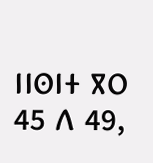ⵏⵏⵙⵏⵜ ⴳⵔ 45 ⴷ 49,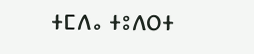ⵜⵎⴷⴰ ⵜⵓⴷⵔⵜ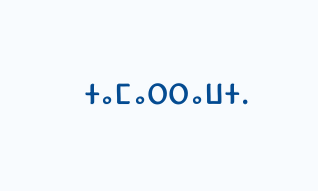ⵜⴰⵎⴰⵔⵔⴰⵡⵜ.